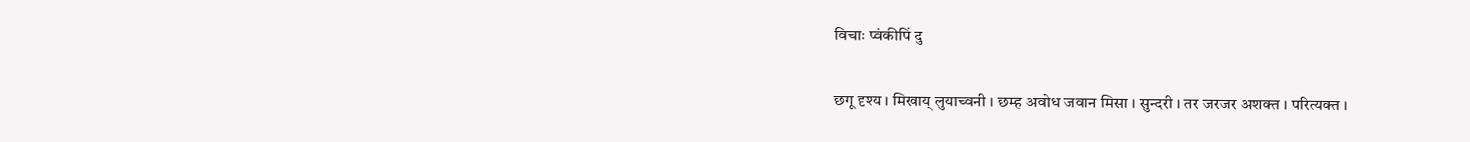विचाः प्वंकीपिं दु

छगू दृश्य । मिखाय् लुयाच्वनी । छम्ह अवोध जवान मिसा । सुन्दरी । तर जरजर अशक्त । परित्यक्त ।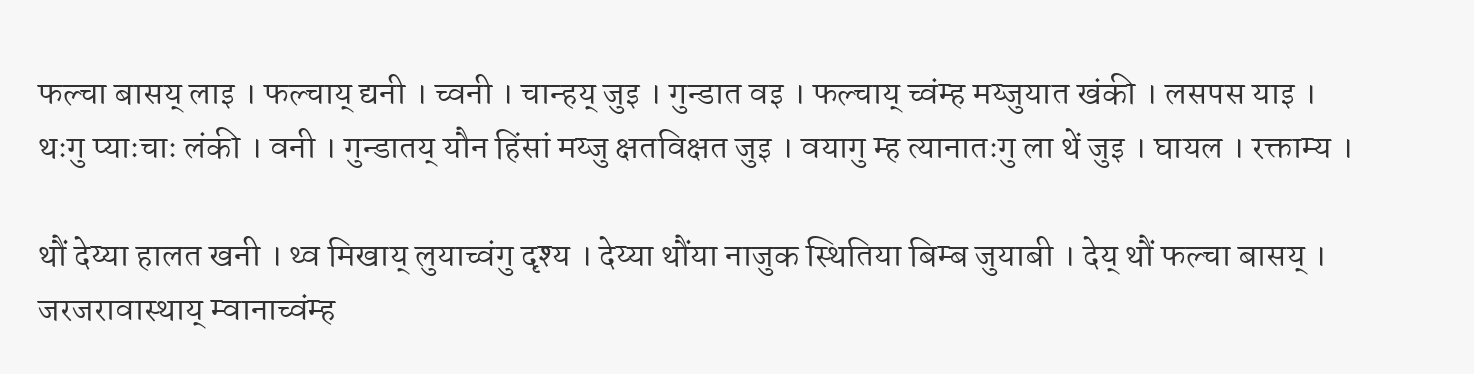फल्चा बासय् लाइ । फल्चाय् द्यनी । च्वनी । चान्हय् जुइ । गुन्डात वइ । फल्चाय् च्वंम्ह मय्जुयात खंकी । लसपस याइ । थःगु प्याःचाः लंकी । वनी । गुन्डातय् यौन हिंसां मय्जु क्षतविक्षत जुइ । वयागु म्ह त्यानातःगु ला थें जुइ । घायल । रक्ताम्य ।

थौं देय्या हालत खनी । थ्व मिखाय् लुयाच्वंगु दृश्य । देय्या थौंया नाजुक स्थितिया बिम्ब जुयाबी । देय् थौं फल्चा बासय् । जरजरावास्थाय् म्वानाच्वंम्ह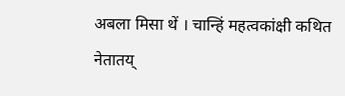अबला मिसा थें । चान्हिं महत्वकांक्षी कथित नेतातय्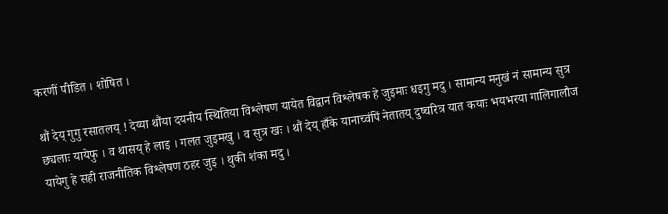करणीं पीडित । शोषित ।

थौं देय् गुगु रसातलय् ! देय्या थौंया दयनीय स्थितिया विश्लेषण यायेत विद्वान विश्लेषक हे जुइमाः धइगु मदु । सामान्य मनुखं नं सामान्य सुत्र छ्यलाः यायेफु । व थासय् हे लाइ । गलत जुइमखु । व सुत्र खः । थौं देय् हाँके यानाच्वंपिं नेतातय् दुष्चरित्र यात कयाः भयभरया गालिगालौज यायेगु हे सही राजनीतिक विश्लेषण ठहर जुइ । थुकी शंका मदु ।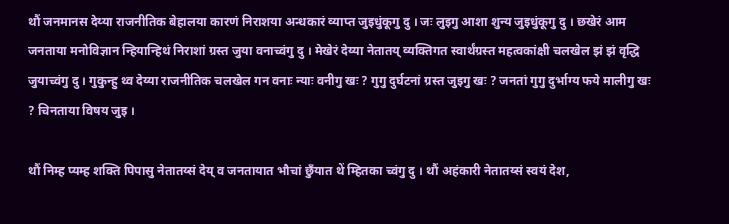थौं जनमानस देय्या राजनीतिक बेहालया कारणं निराशया अन्धकारं व्याप्त जुइधुंकूगु दु । जः लुइगु आशा शुन्य जुइधुंकूगु दु । छखेरं आम जनताया मनोविज्ञान न्हियान्हिथं निराशां ग्रस्त जुया वनाच्वंगु दु । मेखेरं देय्या नेतातय् व्यक्तिगत स्वार्थंग्रस्त महत्वकांक्षी चलखेल झं झं वृद्धि जुयाच्वंगु दु । गुकुन्हु थ्व देय्या राजनीतिक चलखेल गन वनाः न्याः वनीगु खः ? गुगु दुर्घटनां ग्रस्त जुइगु खः ? जनतां गुगु दुर्भाग्य फये मालीगु खः ? चिनताया विषय जुइ ।

थौं निम्ह प्यम्ह शक्ति पिपासु नेतातय्सं देय् व जनतायात भौचां छुँयात थें म्हितका च्वंगु दु । थौं अहंकारी नेतातय्सं स्वयं देश,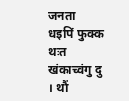जनता धइपिं फुक्क थःत खंकाच्वंगु दु । थौं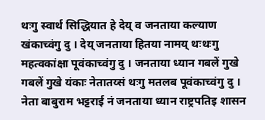थःगु स्वार्थ सिद्धियात हे देय् व जनताया कल्याण खंकाच्वंगु दु । देय् जनताया हितया नामय् थःथःगु महत्वकांक्षा पूवंकाच्वंगु दु । जनताया ध्यान गबलें गुखे गबलें गुखे यंकाः नेतातय्सं थःगु मतलब पूवंकाच्वंगु दु । नेता बाबुराम भट्टराई नं जनताया ध्यान राष्ट्रपतिइ शासन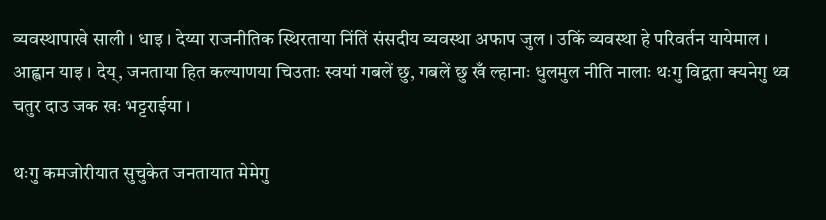व्यवस्थापाखे साली । धाइ । देय्या राजनीतिक स्थिरताया निंतिं संसदीय व्यवस्था अफाप जुल । उकिं व्यवस्था हे परिवर्तन यायेमाल । आह्वान याइ । देय्, जनताया हित कल्याणया चिउताः स्वयां गबलें छु, गबलें छु खँ ल्हानाः धुलमुल नीति नालाः थःगु विद्वता क्यनेगु थ्व चतुर दाउ जक खः भट्टराईया ।

थःगु कमजोरीयात सुचुकेत जनतायात मेमेगु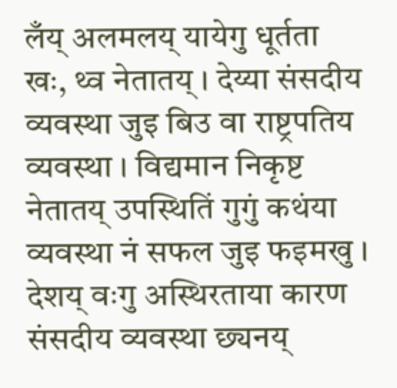लँय् अलमलय् यायेगु धूर्तता खः, थ्व नेतातय् । देय्या संसदीय व्यवस्था जुइ बिउ वा राष्ट्रपतिय व्यवस्था । विद्यमान निकृष्ट नेतातय् उपस्थितिं गुगुं कथंया व्यवस्था नं सफल जुइ फइमखु । देशय् वःगु अस्थिरताया कारण संसदीय व्यवस्था छ्यनय्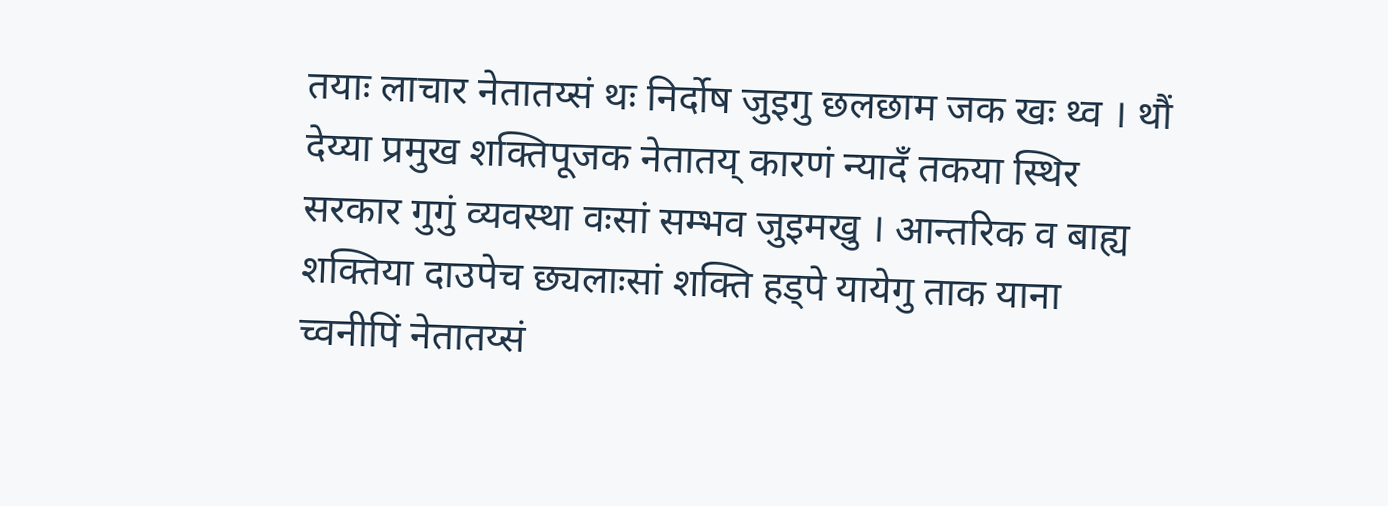तयाः लाचार नेतातय्सं थः निर्दोष जुइगु छलछाम जक खः थ्व । थौं देय्या प्रमुख शक्तिपूजक नेतातय् कारणं न्यादँ तकया स्थिर सरकार गुगुं व्यवस्था वःसां सम्भव जुइमखु । आन्तरिक व बाह्य शक्तिया दाउपेच छ्यलाःसां शक्ति हड्पे यायेगु ताक याना च्वनीपिं नेतातय्सं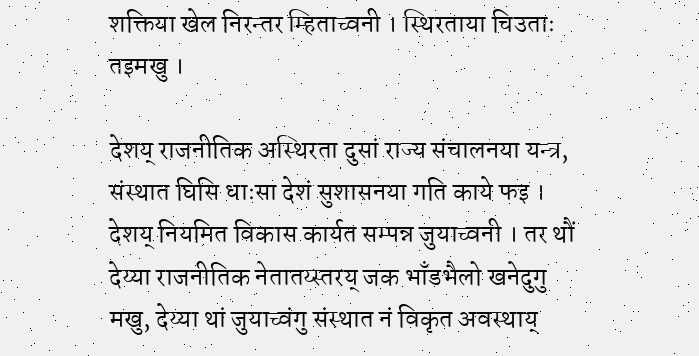शक्तिया खेल निरन्तर म्हिताच्वनी । स्थिरताया चिउताः तइमखु ।

देशय् राजनीतिक अस्थिरता दुसां राज्य संचालनया यन्त्र, संस्थात घिसि धाःसा देशं सुशासनया गति काये फइ । देशय् नियमित विकास कार्यत सम्पन्न जुयाच्वनी । तर थौं देय्या राजनीतिक नेतातय्स्तरय् जक भाँडभैलो खनेदुगु मखु, देय्या थां जुयाच्वंगु संस्थात नं विकृत अवस्थाय्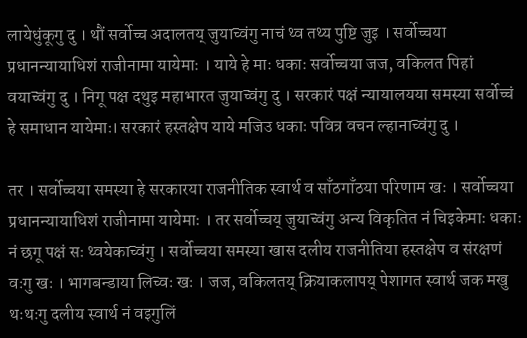लायेधुंकूगु दु । थौं सर्वोच्च अदालतय् जुयाच्वंगु नाचं थ्व तथ्य पुष्टि जुइ । सर्वोच्चया प्रधानन्यायाधिशं राजीनामा यायेमाः । याये हे माः धकाः सर्वोच्चया जज, वकिलत पिहां वयाच्वंगु दु । निगू पक्ष दथुइ महाभारत जुयाच्वंगु दु । सरकारं पक्षं न्यायालयया समस्या सर्वोच्चं हे समाधान यायेमाः। सरकारं हस्तक्षेप याये मजिउ धकाः पवित्र वचन ल्हानाच्वंगु दु ।

तर । सर्वोच्चया समस्या हे सरकारया राजनीतिक स्वार्थ व साँठगाँठया परिणाम खः । सर्वोच्चया प्रधानन्यायाधिशं राजीनामा यायेमाः । तर सर्वोच्चय् जुयाच्वंगु अन्य विकृतित नं चिइकेमाः धकाः नं छगू पक्षं सः थ्वयेकाच्वंगु । सर्वोच्चया समस्या खास दलीय राजनीतिया हस्तक्षेप व संरक्षणं वःगु खः । भागबन्डाया लिच्वः खः । जज, वकिलतय् क्रियाकलापय् पेशागत स्वार्थ जक मखु थःथःगु दलीय स्वार्थ नं वइगुलिं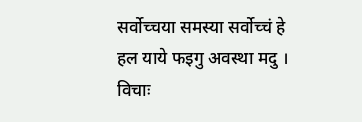सर्वोच्चया समस्या सर्वोच्चं हे हल याये फइगु अवस्था मदु । विचाः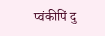प्वंकीपिं दु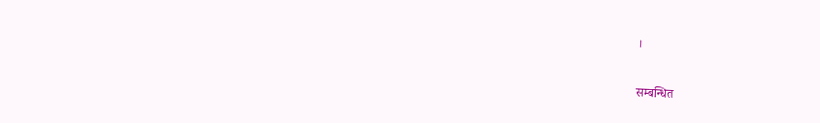।

सम्बन्धित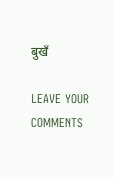बुखँ

LEAVE YOUR COMMENTS